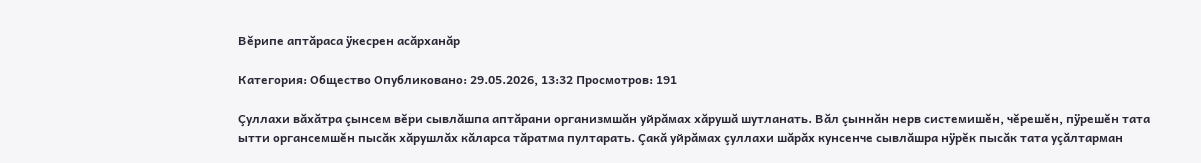Вĕрипе аптăраса ÿкесрен асăрханăр

Категория: Общество Опубликовано: 29.05.2026, 13:32 Просмотров: 191

Çуллахи вăхăтра çынсем вĕри сывлăшпа аптăрани организмшăн уйрăмах хăрушă шутланать. Вăл çыннăн нерв системишĕн, чĕрешĕн, пÿрешĕн тата ытти органсемшĕн пысăк хăрушлăх кăларса тăратма пултарать. Çакă уйрăмах çуллахи шăрăх кунсенче сывлăшра нÿрĕк пысăк тата уçăлтарман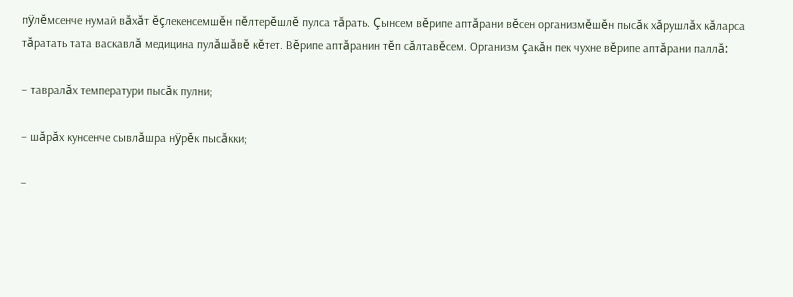пÿлĕмсенче нумай вăхăт ĕçлекенсемшĕн пĕлтерĕшлĕ пулса тăрать. Çынсем вĕрипе аптăрани вĕсен организмĕшĕн пысăк хăрушлăх кăларса тăратать тата васкавлă медицина пулăшăвĕ кĕтет. Вĕрипе аптăранин тĕп сăлтавĕсем. Организм çакăн пек чухне вĕрипе аптăрани паллă:

– тавралăх температури пысăк пулни;

– шăрăх кунсенче сывлăшра нÿрĕк пысăкки;

–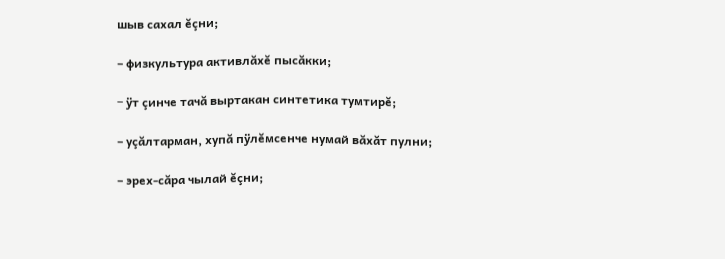шыв сахал ĕçни;

– физкультура активлăхĕ пысăкки;

– ÿт çинче тачă выртакан синтетика тумтирĕ;

– уçăлтарман, хупă пÿлĕмсенче нумай вăхăт пулни;

– эрех-сăра чылай ĕçни;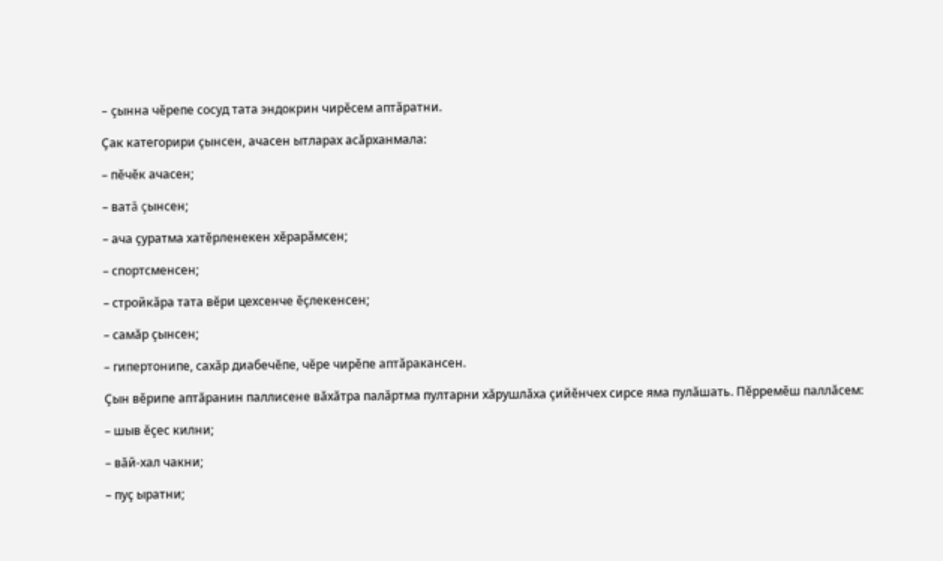– çынна чĕрепе сосуд тата эндокрин чирĕсем аптăратни.

Çак категорири çынсен, ачасен ытларах асăрханмала:

– пĕчĕк ачасен;

– ватă çынсен;

– ача çуратма хатĕрленекен хĕрарăмсен;

– спортсменсен;

– стройкăра тата вĕри цехсенче ĕçлекенсен;

– самăр çынсен;

– гипертонипе, сахăр диабечĕпе, чĕре чирĕпе аптăракансен.

Çын вĕрипе аптăранин паллисене вăхăтра палăртма пултарни хăрушлăха çийĕнчех сирсе яма пулăшать. Пĕрремĕш паллăсем:

– шыв ĕçес килни;

– вăй-хал чакни;

– пуç ыратни;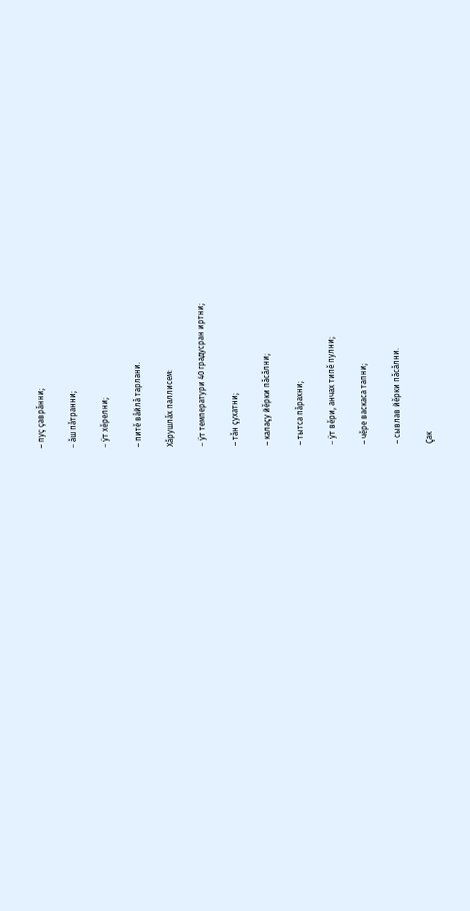– пуç çаврăнни;

– ăш пăтранни;

– ÿт хĕрелни;

– питĕ вăйлă тарлани.

Хăрушлăх паллисем:

– ÿт температури 40 градусран иртни;

– тăн çухатни;

– калаçу йĕрки пăсăлни;

– тытса пăрахни;

– ÿт вĕри, анчах типĕ пулни;

– чĕре васкаса тапни;

– сывлав йĕрки пăсăлни.

Çак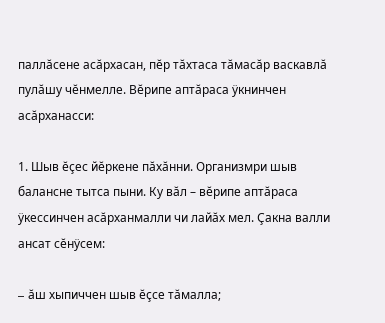паллăсене асăрхасан, пĕр тăхтаса тăмасăр васкавлă пулăшу чĕнмелле. Вĕрипе аптăраса ÿкнинчен асăрханасси:

1. Шыв ĕçес йĕркене пăхăнни. Организмри шыв балансне тытса пыни. Ку вăл – вĕрипе аптăраса ÿкессинчен асăрханмалли чи лайăх мел. Çакна валли ансат сĕнÿсем:

– ăш хыпиччен шыв ĕçсе тăмалла;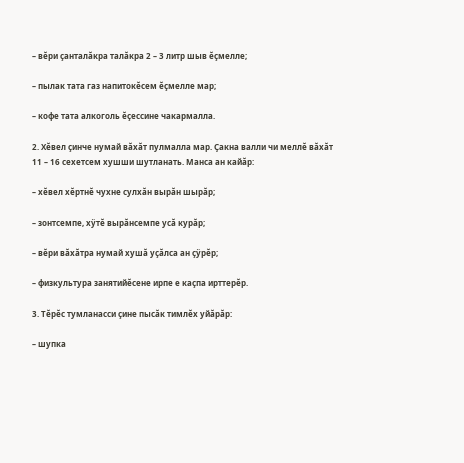– вĕри çанталăкра талăкра 2 – 3 литр шыв ĕçмелле;

– пылак тата газ напитокĕсем ĕçмелле мар;

– кофе тата алкоголь ĕçессине чакармалла.

2. Хĕвел çинче нумай вăхăт пулмалла мар. Çакна валли чи меллĕ вăхăт 11 – 16 сехетсем хушши шутланать. Манса ан кайăр:

– хĕвел хĕртнĕ чухне сулхăн вырăн шырăр;

– зонтсемпе, хÿтĕ вырăнсемпе усă курăр;

– вĕри вăхăтра нумай хушă уçăлса ан çÿрĕр;

– физкультура занятийĕсене ирпе е каçпа ирттерĕр.

3. Тĕрĕс тумланасси çине пысăк тимлĕх уйăрăр:

– шупка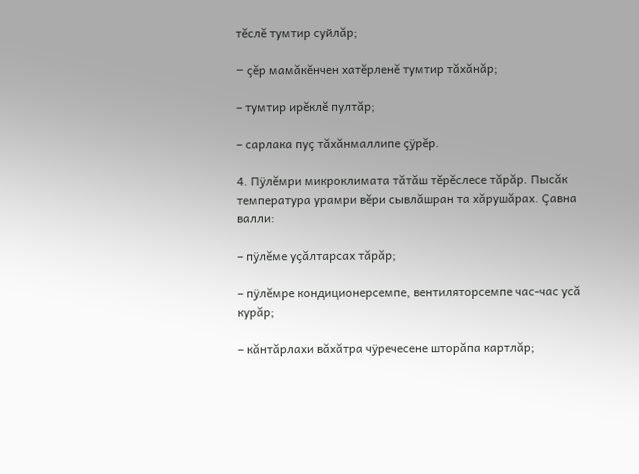тĕслĕ тумтир суйлăр;

– çĕр мамăкĕнчен хатĕрленĕ тумтир тăхăнăр;

– тумтир ирĕклĕ пултăр;

– сарлака пуç тăхăнмаллипе çÿрĕр.

4. Пÿлĕмри микроклимата тăтăш тĕрĕслесе тăрăр. Пысăк температура урамри вĕри сывлăшран та хăрушăрах. Çавна валли:

– пÿлĕме уçăлтарсах тăрăр;

– пÿлĕмре кондиционерсемпе, вентиляторсемпе час-час усă курăр;

– кăнтăрлахи вăхăтра чÿречесене шторăпа картлăр;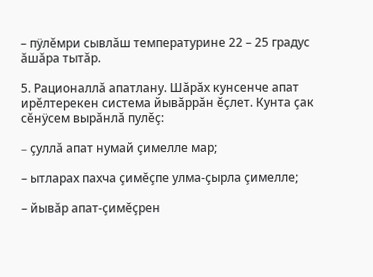– пÿлĕмри сывлăш температурине 22 – 25 градус ăшăра тытăр.

5. Рационаллă апатлану. Шăрăх кунсенче апат ирĕлтерекен система йывăррăн ĕçлет. Кунта çак сĕнÿсем вырăнлă пулĕç:

– çуллă апат нумай çимелле мар;

– ытларах пахча çимĕçпе улма-çырла çимелле;

– йывăр апат-çимĕçрен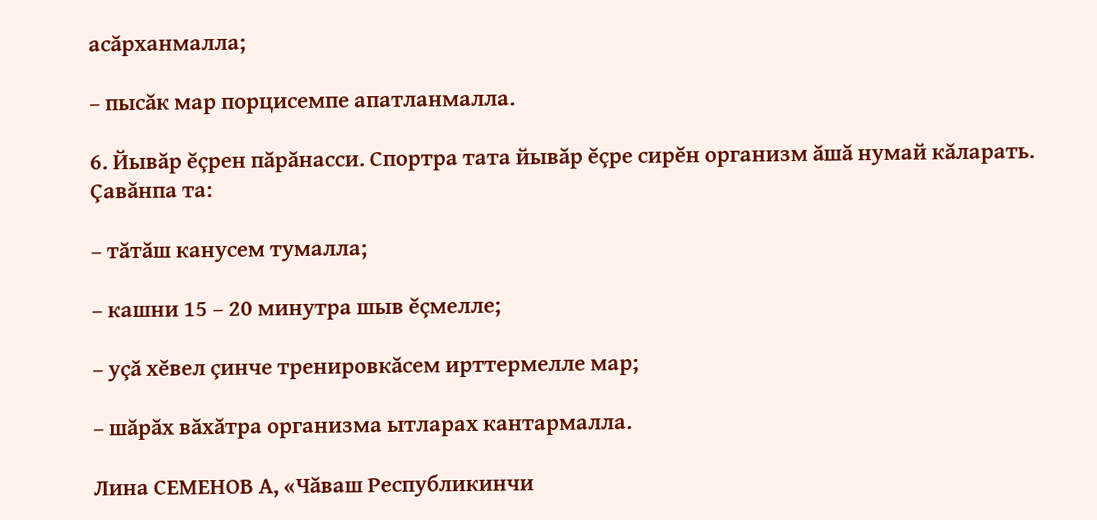асăрханмалла;

– пысăк мар порцисемпе апатланмалла.

6. Йывăр ĕçрен пăрăнасси. Спортра тата йывăр ĕçре сирĕн организм ăшă нумай кăларать. Çавăнпа та:

– тăтăш канусем тумалла;

– кашни 15 – 20 минутра шыв ĕçмелле;

– уçă хĕвел çинче тренировкăсем ирттермелле мар;

– шăрăх вăхăтра организма ытларах кантармалла.

Лина СЕМЕНОВ А, «Чăваш Республикинчи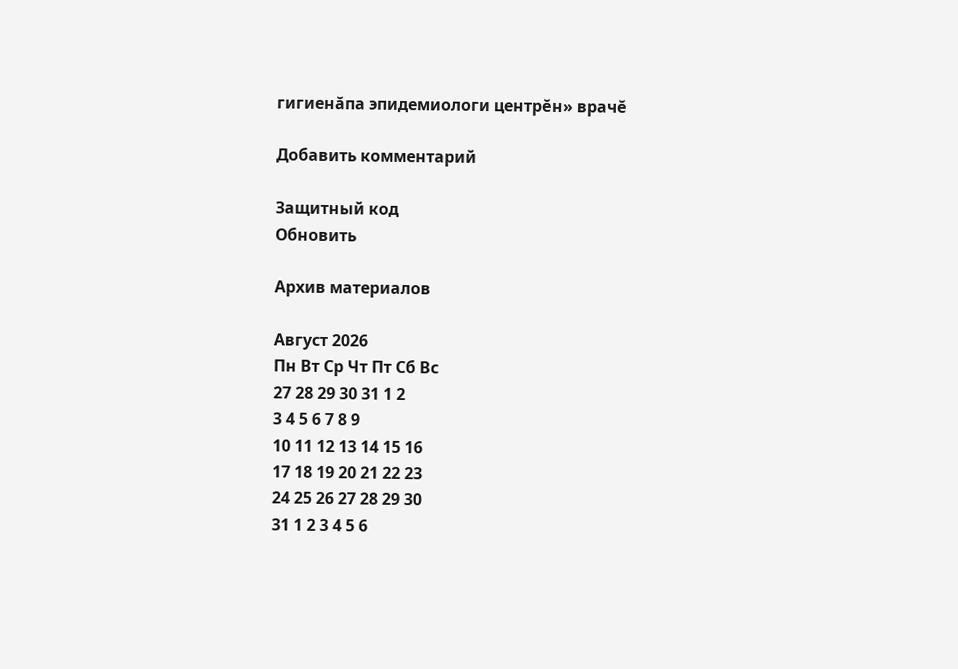гигиенăпа эпидемиологи центрĕн» врачĕ

Добавить комментарий

Защитный код
Обновить

Архив материалов

Август 2026
Пн Вт Ср Чт Пт Сб Вс
27 28 29 30 31 1 2
3 4 5 6 7 8 9
10 11 12 13 14 15 16
17 18 19 20 21 22 23
24 25 26 27 28 29 30
31 1 2 3 4 5 6